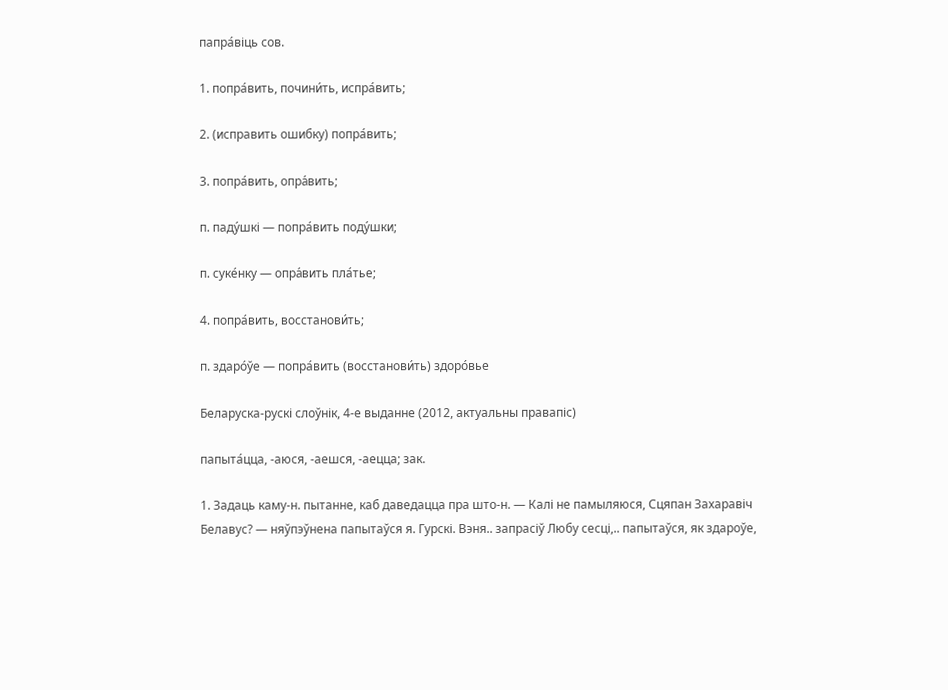папра́віць сов.

1. попра́вить, почини́ть, испра́вить;

2. (исправить ошибку) попра́вить;

3. попра́вить, опра́вить;

п. паду́шкі — попра́вить поду́шки;

п. суке́нку — опра́вить пла́тье;

4. попра́вить, восстанови́ть;

п. здаро́ўе — попра́вить (восстанови́ть) здоро́вье

Беларуска-рускі слоўнік, 4-е выданне (2012, актуальны правапіс)

папыта́цца, ‑аюся, ‑аешся, ‑аецца; зак.

1. Задаць каму‑н. пытанне, каб даведацца пра што‑н. — Калі не памыляюся, Сцяпан Захаравіч Белавус? — няўпэўнена папытаўся я. Гурскі. Вэня.. запрасіў Любу сесці,.. папытаўся, як здароўе,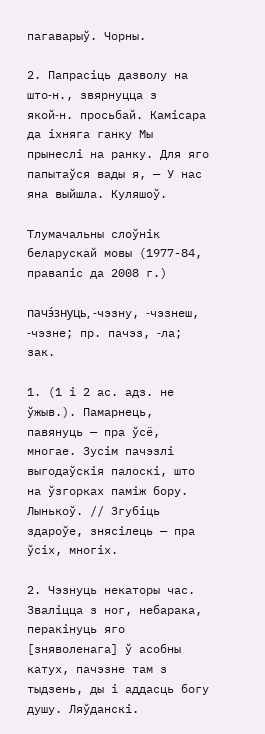пагаварыў. Чорны.

2. Папрасіць дазволу на што‑н., звярнуцца з якой‑н. просьбай. Камісара да іхняга ганку Мы прынеслі на ранку. Для яго папытаўся вады я, — У нас яна выйшла. Куляшоў.

Тлумачальны слоўнік беларускай мовы (1977-84, правапіс да 2008 г.)

пачэ́знуць, ‑чэзну, ‑чэзнеш, ‑чэзне; пр. пачэз, ‑ла; зак.

1. (1 і 2 ас. адз. не ўжыв.). Памарнець, павянуць — пра ўсё, многае. Зусім пачэзлі выгодаўскія палоскі, што на ўзгорках паміж бору. Лынькоў. // Згубіць здароўе, знясілець — пра ўсіх, многіх.

2. Чэзнуць некаторы час. Зваліцца з ног, небарака, перакінуць яго [зняволенага] ў асобны катух, пачэзне там з тыдзень, ды і аддасць богу душу. Ляўданскі.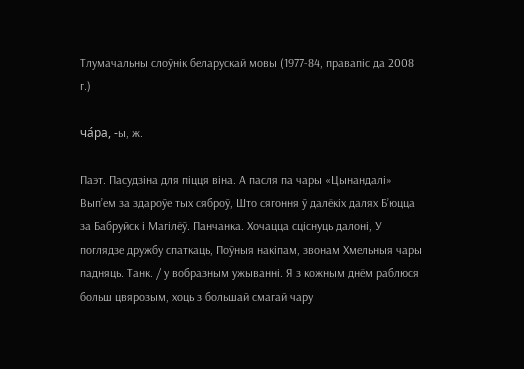Тлумачальны слоўнік беларускай мовы (1977-84, правапіс да 2008 г.)

ча́ра, ‑ы, ж.

Паэт. Пасудзіна для піцця віна. А пасля па чары «Цынандалі» Вып’ем за здароўе тых сяброў, Што сягоння ў далёкіх далях Б’юцца за Бабруйск і Магілёў. Панчанка. Хочацца сціснуць далоні, У поглядзе дружбу спаткаць, Поўныя накіпам, звонам Хмельныя чары падняць. Танк. / у вобразным ужыванні. Я з кожным днём раблюся больш цвярозым, хоць з большай смагай чару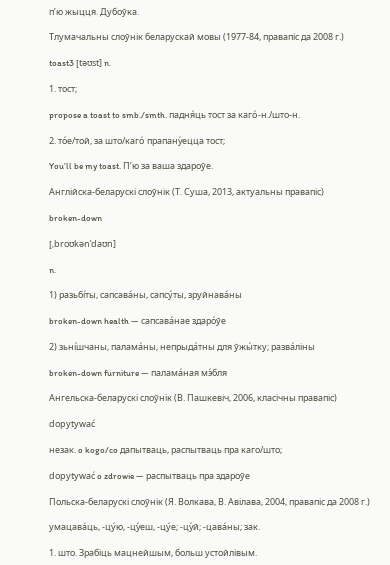п’ю жыцця. Дубоўка.

Тлумачальны слоўнік беларускай мовы (1977-84, правапіс да 2008 г.)

toast3 [təʊst] n.

1. тост;

propose a toast to smb./smth. падня́ць тост за каго́-н./што-н.

2. то́е/той, за што/каго́ прапану́ецца тост;

You’ll be my toast. П’ю за ваша здароўе.

Англійска-беларускі слоўнік (Т. Суша, 2013, актуальны правапіс)

broken-down

[,broʊkənˈdaʊn]

n.

1) разьбі́ты, сапсава́ны, сапсу́ты, зруйнава́ны

broken-down health — сапсава́нае здаро́ўе

2) зьні́шчаны, палама́ны, непрыда́тны для ўжы́тку; разва́ліны

broken-down furniture — палама́ная мэ́бля

Ангельска-беларускі слоўнік (В. Пашкевіч, 2006, класічны правапіс)

dopytywać

незак. o kogo/co дапытваць, распытваць пра каго/што;

dopytywać o zdrowie — распытваць пра здароўе

Польска-беларускі слоўнік (Я. Волкава, В. Авілава, 2004, правапіс да 2008 г.)

умацава́ць, -цу́ю, -цу́еш, -цу́е; -цу́й; -цава́ны; зак.

1. што. Зрабіць мацнейшым, больш устойлівым.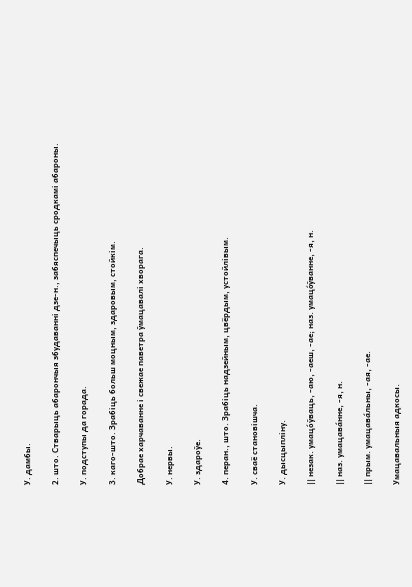У. дамбы.

2. што. Стварыць абарончыя збудаванні дзе-н., забяспечыць сродкамі абароны.

У. подступы да горада.

3. каго-што. Зрабіць больш моцным, здаровым, стойкім.

Добрае харчаванне і свежае паветра ўмацавалі хворага.

У. нервы.

У. здароўе.

4. перан., што. Зрабіць надзейным, цвёрдым, устойлівым.

У. сваё становішча.

У. дысцыпліну.

|| незак. умацо́ўваць, -аю, -аеш, -ае; наз. умацо́ўванне, -я, н.

|| наз. умацава́нне, -я, н.

|| прым. умацава́льны, -ая, -ае.

Умацавальныя адкосы.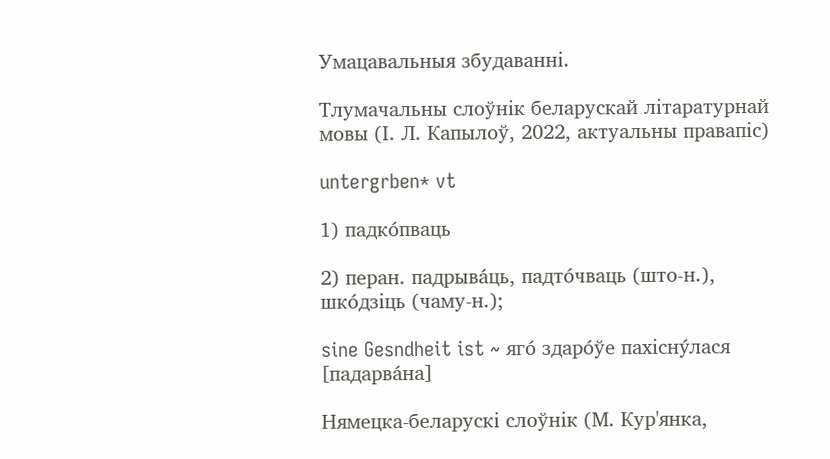Умацавальныя збудаванні.

Тлумачальны слоўнік беларускай літаратурнай мовы (І. Л. Капылоў, 2022, актуальны правапіс)

untergrben* vt

1) падко́пваць

2) перан. падрыва́ць, падто́чваць (што-н.), шко́дзіць (чаму-н.);

sine Gesndheit ist ~ яго́ здаро́ўе пахісну́лася [падарва́на]

Нямецка-беларускі слоўнік (М. Кур'янка,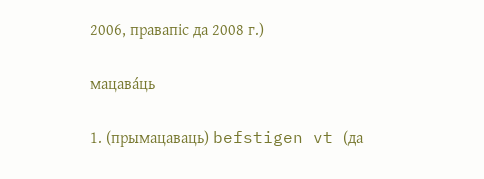2006, правапіс да 2008 г.)

мацава́ць

1. (прымацаваць) befstigen vt (да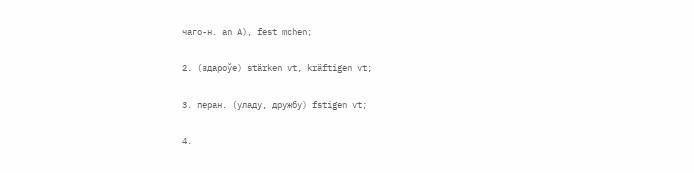чаго-н. an A), fest mchen;

2. (здароўе) stärken vt, kräftigen vt;

3. перан. (уладу, дружбу) fstigen vt;

4.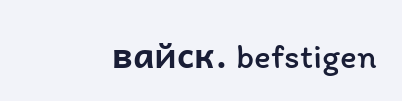вайск. befstigen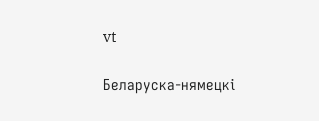vt

Беларуска-нямецкі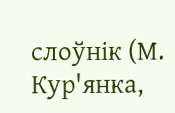слоўнік (М. Кур'янка,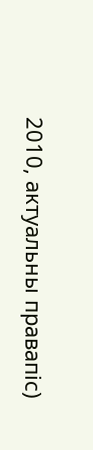2010, актуальны правапіс)